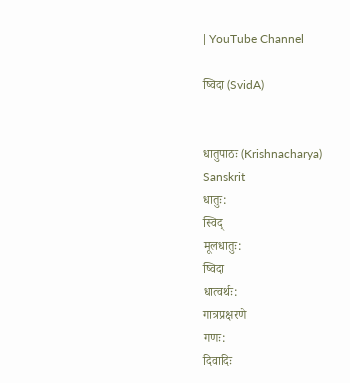| YouTube Channel

ष्विदा (SvidA)


धातुपाठः (Krishnacharya)
Sanskrit
धातुः:
स्विद्
मूलधातुः:
ष्विदा
धात्वर्थः:
गात्रप्रक्षरणे
गणः:
दिवादिः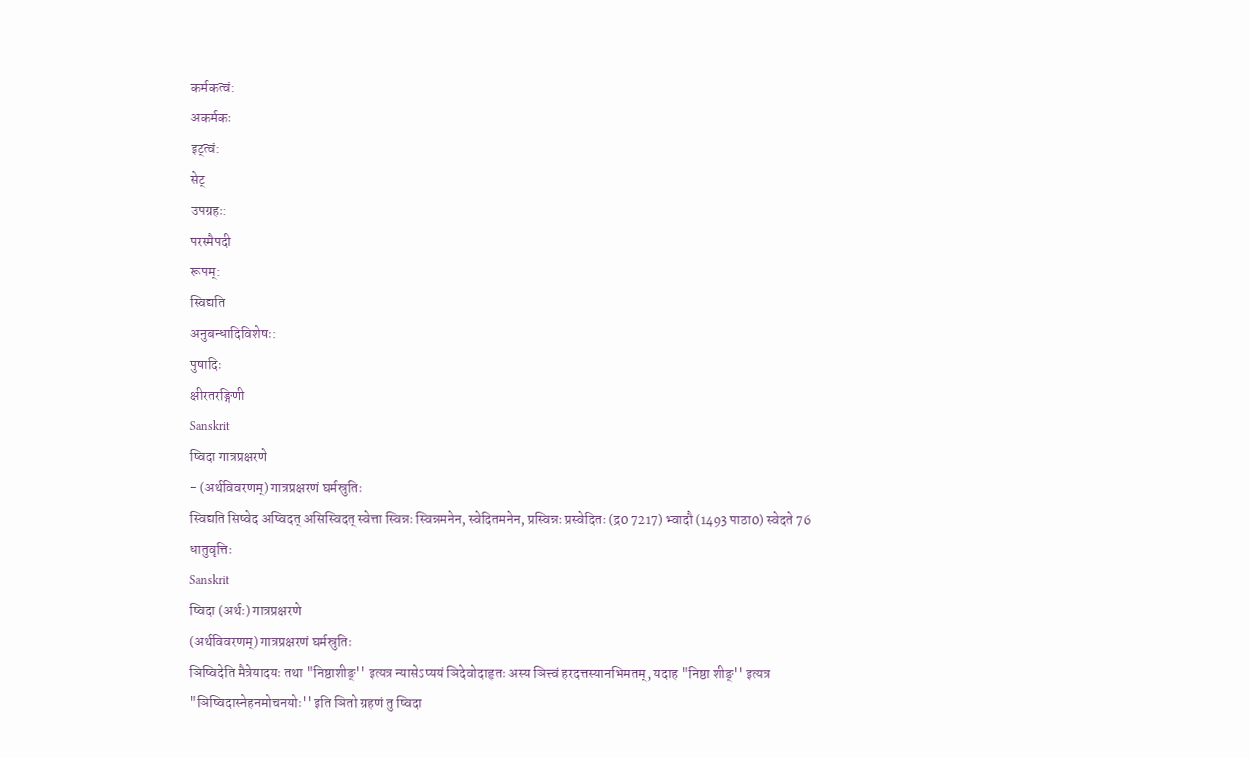कर्मकत्वं:
अकर्मकः
इट्त्वं:
सेट्
उपग्रहः:
परस्मैपदी
रूपम्:
स्विद्यति
अनुबन्धादिविशेषः:
पुषादिः
क्षीरतरङ्गिणी
Sanskrit
ष्विदा गात्रप्रक्षरणे
- (अर्थविवरणम्) गात्रप्रक्षरणं घर्मस्रुतिः
स्विद्यति सिष्वेद अष्विदत् असिस्विदत् स्वेत्ता स्विन्नः स्विन्नमनेन, स्वेदितमनेन, प्रस्विन्नः प्रस्वेदितः (द्र0 7217) भ्वादौ (1493 पाठा0) स्वेदते 76
धातुवृत्तिः
Sanskrit
ष्विदा (अर्थः) गात्रप्रक्षरणे
(अर्थविवरणम्) गात्रप्रक्षरणं घर्मस्रुतिः
ञिष्विदेति मैत्रेयादयः तथा "निष्ठाशीङ्'' इत्यत्र न्यासेऽप्ययं ञिदेवोदाहृतः अस्य ञित्त्वं हरदत्तस्यानभिमतम्, यदाह "निष्ठा शीङ्'' इत्यत्र "ञिष्विदास्नेहनमोचनयोः'' इति ञितो ग्रहणं तु ष्विदा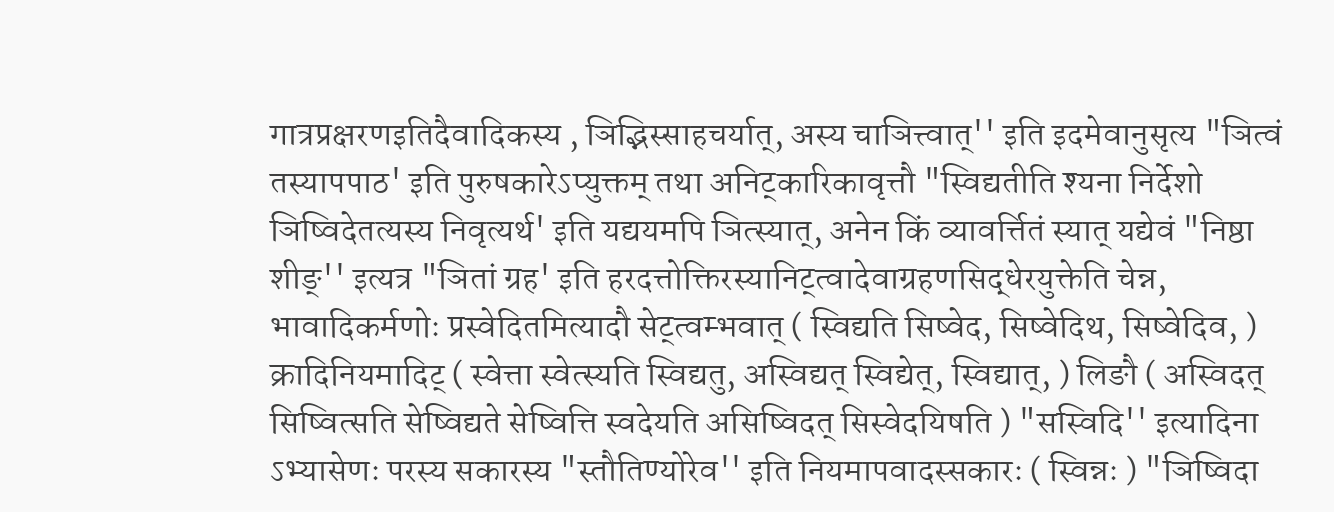गात्रप्रक्षरणइतिदैवादिकस्य , ञिद्भिस्साहचर्यात्, अस्य चाञित्त्वात्'' इति इदमेवानुसृत्य "ञित्वं तस्यापपाठ' इति पुरुषकारेऽप्युक्तम् तथा अनिट्कारिकावृत्तौ "स्विद्यतीति श्यना निर्देशो ञिष्विदेतत्यस्य निवृत्यर्थ' इति यद्ययमपि ञित्स्यात्, अनेन किं व्यावर्त्तितं स्यात् यद्येवं "निष्ठा शीङ्'' इत्यत्र "ञितां ग्रह' इति हरदत्तोक्तिरस्यानिट्त्वादेवाग्रहणसिद्धेरयुक्तेति चेन्न, भावादिकर्मणोः प्रस्वेदितमित्यादौ सेट्त्वम्भवात् ( स्विद्यति सिष्वेद, सिष्वेदिथ, सिष्वेदिव, ) क्रादिनियमादिट् ( स्वेत्ता स्वेत्स्यति स्विद्यतु, अस्विद्यत् स्विद्येत्, स्विद्यात्, ) लिङौ ( अस्विदत् सिष्वित्सति सेष्विद्यते सेष्वित्ति स्वदेयति असिष्विदत् सिस्वेदयिषति ) "सस्विदि'' इत्यादिना ऽभ्यासेणः परस्य सकारस्य "स्तौतिण्योरेव'' इति नियमापवादस्सकारः ( स्विन्नः ) "ञिष्विदा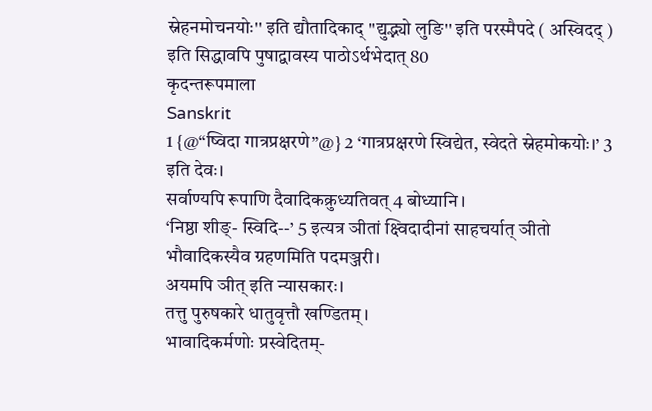स्नेहनमोचनयोः'' इति द्यौतादिकाद् "द्युद्भ्यो लुङि'' इति परस्मैपदे ( अस्विदद् ) इति सिद्धावपि पुषाद्वावस्य पाठोऽर्थभेदात् 80
कृदन्तरूपमाला
Sanskrit
1 {@“ष्विदा गात्रप्रक्षरणे”@} 2 ‘गात्रप्रक्षरणे स्विद्येत, स्वेदते स्नेहमोकयोः।’ 3 इति देवः।
सर्वाण्यपि रूपाणि दैवादिकक्रुध्यतिवत् 4 बोध्यानि।
‘निष्ठा शीङ्- स्विदि--’ 5 इत्यत्र ञीतां क्ष्विदादीनां साहचर्यात् ञीतो भौवादिकस्यैव ग्रहणमिति पदमञ्जरी।
अयमपि ञीत् इति न्यासकारः।
तत्तु पुरुषकारे धातुवृत्तौ खण्डितम्।
भावादिकर्मणोः प्रस्वेदितम्-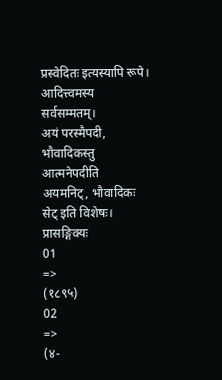प्रस्वेदितः इत्यस्यापि रूपे।
आदित्त्वमस्य सर्वसम्मतम्।
अयं परस्मैपदी, भौवादिकस्तु आत्मनेपदीति
अयमनिट्, भौवादिकः सेट् इति विशेषः।
प्रासङ्गिक्यः
01
=>
(१८९५)
02
=>
(४-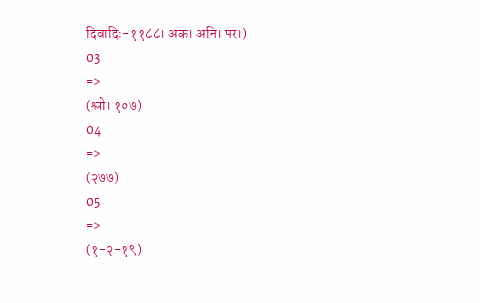दिवादिः-११८८। अक। अनि। पर।)
03
=>
(श्लो। १०७)
04
=>
(२७७)
05
=>
(१-२-१९)